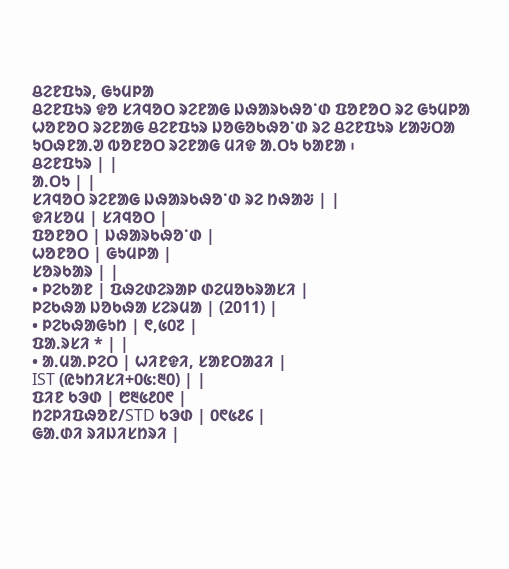ᱪᱮᱱᱯᱩᱨ, ᱜᱩᱢᱞᱟ
ᱪᱮᱱᱯᱩᱨ ᱫᱚ ᱥᱤᱧᱚᱛ ᱨᱮᱱᱟᱜ ᱡᱷᱟᱨᱠᱷᱚᱸᱰ ᱯᱚᱱᱚᱛ ᱨᱮ ᱜᱩᱢᱞᱟ ᱦᱚᱱᱚᱛ ᱨᱮᱱᱟᱜ ᱪᱮᱱᱯᱩᱨ ᱡᱚᱜᱚᱠᱷᱚᱸᱰ ᱨᱮ ᱪᱮᱱᱯᱩᱨ ᱥᱟᱶᱛᱟ ᱩᱛᱷᱱᱟᱹᱣ ᱵᱚᱱᱚᱛ ᱨᱮᱱᱟᱜ ᱢᱤᱫ ᱟᱹᱛᱩ ᱠᱟᱱᱟ ᱾
ᱪᱮᱱᱯᱩᱨ | |
ᱟᱹᱛᱩ | |
ᱥᱤᱧᱚᱛ ᱨᱮᱱᱟᱜ ᱡᱷᱟᱨᱠᱷᱚᱸᱰ ᱨᱮ ᱴᱷᱟᱶ | |
ᱫᱤᱥᱚᱢ | ᱥᱤᱧᱚᱛ |
ᱯᱚᱱᱚᱛ | ᱡᱷᱟᱨᱠᱷᱚᱸᱰ |
ᱦᱚᱱᱚᱛ | ᱜᱩᱢᱞᱟ |
ᱥᱚᱨᱠᱟᱨ | |
• ᱞᱮᱠᱟᱱ | ᱯᱷᱮᱰᱮᱨᱟᱞ ᱰᱮᱢᱚᱠᱨᱟᱥᱤ |
ᱞᱮᱠᱷᱟ ᱡᱚᱠᱷᱟ ᱥᱮᱨᱢᱟ | (2011) |
• ᱞᱮᱠᱷᱟᱜᱩᱴ | ᱖,᱕᱐᱗ |
ᱯᱟᱹᱨᱥᱤ * | |
• ᱟᱹᱢᱟᱹᱞᱮᱛ | ᱦᱤᱱᱫᱤ, ᱥᱟᱱᱛᱟᱲᱤ |
IST (ᱭᱩᱴᱤᱥᱤ+᱐᱕:᱓᱐) | |
ᱯᱤᱱ ᱠᱳᱰ | ᱘᱓᱕᱒᱐᱖ |
ᱴᱮᱞᱤᱯᱷᱚᱱ/STD ᱠᱳᱰ | ᱐᱖᱕᱒᱔ |
ᱜᱟᱹᱰᱤ ᱨᱤᱡᱤᱥᱴᱨᱤ |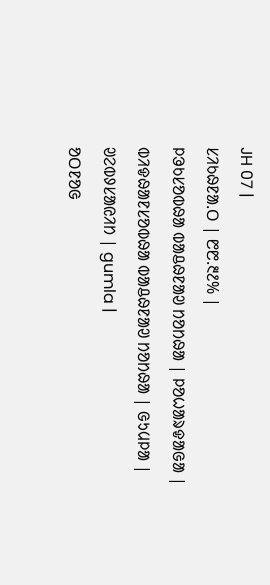JH 07 |
ᱥᱤᱠᱷᱱᱟᱹᱛ | ᱘᱘.᱓᱒% |
ᱞᱳᱠᱥᱚᱵᱷᱟ ᱵᱟᱪᱷᱱᱟᱣ ᱴᱚᱴᱷᱟ | ᱞᱚᱦᱟᱨᱫᱟᱜᱟ |
ᱵᱤᱫᱷᱟᱱᱥᱚᱵᱷᱟ ᱵᱟᱪᱷᱱᱟᱣ ᱴᱚᱴᱷᱟ | ᱜᱩᱢᱞᱟ |
ᱣᱮᱵᱽᱥᱟᱭᱤᱴ | gumla |
ᱚᱛᱱᱚᱜ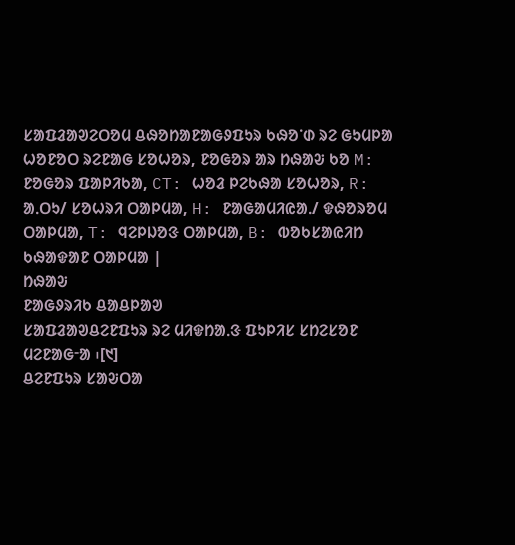ᱥᱟᱯᱲᱟᱣᱮᱛᱚᱢ ᱪᱷᱚᱴᱟᱱᱟᱜᱽᱯᱩᱨ ᱠᱷᱚᱸᱰ ᱨᱮ ᱜᱩᱢᱞᱟ ᱦᱚᱱᱚᱛ ᱨᱮᱱᱟᱜ ᱥᱚᱦᱚᱨ, ᱱᱚᱜᱚᱨ ᱟᱨ ᱴᱷᱟᱶ ᱠᱚ M: ᱱᱚᱜᱚᱨ ᱯᱟᱞᱤᱠᱟ, CT: ᱦᱚᱲ ᱞᱮᱠᱷᱟ ᱥᱚᱦᱚᱨ, R: ᱟᱹᱛᱩ/ ᱥᱚᱦᱨᱤ ᱛᱟᱞᱢᱟ, H: ᱱᱟᱜᱟᱢᱤᱭᱟᱹ/ ᱫᱷᱚᱨᱚᱢ ᱛᱟᱞᱢᱟ, T: ᱧᱮᱞᱡᱚᱝ ᱛᱟᱞᱢᱟ, B: ᱵᱚᱠᱥᱟᱭᱤᱴ ᱠᱷᱟᱫᱟᱱ ᱛᱟᱞᱢᱟ |
ᱴᱷᱟᱶ
ᱱᱟᱜᱽᱨᱤᱠ ᱪᱟᱪᱞᱟᱣ
ᱥᱟᱯᱲᱟᱣᱪᱮᱱᱯᱩᱨ ᱨᱮ ᱢᱤᱫᱴᱟᱹᱝ ᱯᱩᱞᱤᱥ ᱥᱴᱮᱥᱚᱱ ᱢᱮᱱᱟᱜᱼᱟ ᱾[᱑]
ᱪᱮᱱᱯᱩᱨ ᱥᱟᱶᱛᱟ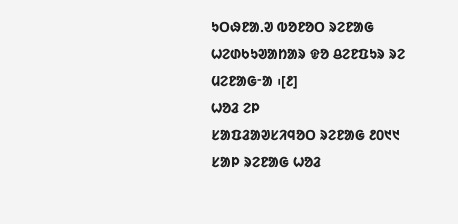ᱩᱛᱷᱱᱟᱹᱣ ᱵᱚᱱᱚᱛ ᱨᱮᱱᱟᱜ ᱦᱮᱰᱠᱩᱣᱟᱴᱟᱨ ᱫᱚ ᱪᱮᱱᱯᱩᱨ ᱨᱮ ᱢᱮᱱᱟᱜᱼᱟ ᱾[᱒]
ᱦᱚᱲ ᱮᱞ
ᱥᱟᱯᱲᱟᱣᱥᱤᱧᱚᱛ ᱨᱮᱱᱟᱜ ᱒᱐᱑᱑ ᱥᱟᱞ ᱨᱮᱱᱟᱜ ᱦᱚᱲ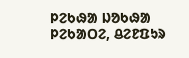ᱞᱮᱠᱷᱟ ᱡᱚᱠᱷᱟ ᱞᱮᱠᱟᱛᱮ, ᱪᱮᱱᱯᱩᱨ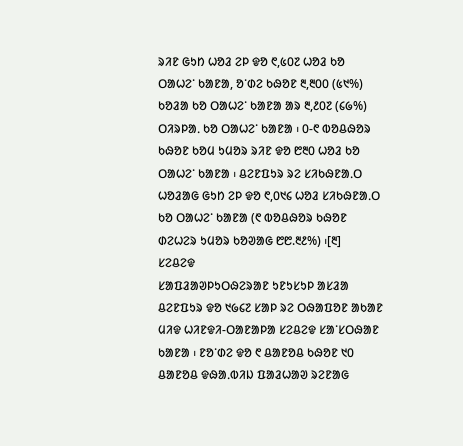ᱨᱤᱱ ᱜᱩᱴ ᱦᱚᱲ ᱮᱞ ᱫᱚ ᱖,᱕᱐᱗ ᱦᱚᱲ ᱠᱚ ᱛᱟᱦᱮᱸ ᱠᱟᱱᱟ, ᱚᱸᱰᱮ ᱠᱷᱚᱱ ᱓,᱓᱐᱐ (᱕᱑%) ᱠᱚᱲᱟ ᱠᱚ ᱛᱟᱦᱮᱸ ᱠᱟᱱᱟ ᱟᱨ ᱓,᱒᱐᱗ (᱔᱙%) ᱛᱤᱨᱞᱟᱹ ᱠᱚ ᱛᱟᱦᱮᱸ ᱠᱟᱱᱟ ᱾ ᱐-᱖ ᱵᱚᱪᱷᱚᱨ ᱠᱷᱚᱱ ᱠᱚᱢ ᱩᱢᱚᱨ ᱨᱤᱱ ᱫᱚ ᱘᱓᱐ ᱦᱚᱲ ᱠᱚ ᱛᱟᱦᱮᱸ ᱠᱟᱱᱟ ᱾ ᱪᱮᱱᱯᱩᱨ ᱨᱮ ᱥᱤᱠᱷᱱᱟᱹᱛ ᱦᱚᱲᱟᱜ ᱜᱩᱴ ᱮᱞ ᱫᱚ ᱖,᱐᱑᱔ ᱦᱚᱲ ᱥᱤᱠᱷᱱᱟᱹᱛ ᱠᱚ ᱛᱟᱦᱮᱸ ᱠᱟᱱᱟ (᱖ ᱵᱚᱪᱷᱚᱨ ᱠᱷᱚᱱ ᱰᱮᱦᱮᱨ ᱩᱢᱚᱨ ᱠᱚᱣᱟᱜ ᱘᱘.᱓᱒%) ᱾[᱓]
ᱥᱮᱪᱮᱫ
ᱥᱟᱯᱲᱟᱣᱞᱩᱛᱷᱮᱨᱟᱱ ᱩᱱᱩᱥᱩᱞ ᱟᱥᱲᱟ ᱪᱮᱱᱯᱩᱨ ᱫᱚ ᱑᱙᱔᱗ ᱥᱟᱞ ᱨᱮ ᱛᱷᱟᱯᱚᱱ ᱟᱠᱟᱱ ᱢᱤᱫ ᱦᱤᱱᱫᱤ-ᱛᱟᱱᱟᱞᱟ ᱥᱮᱪᱮᱫ ᱥᱟᱸᱥᱛᱷᱟᱱ ᱠᱟᱱᱟ ᱾ ᱱᱚᱸᱰᱮ ᱫᱚ ᱖ ᱪᱟᱱᱚᱪ ᱠᱷᱚᱱ ᱑᱐ ᱪᱟᱱᱚᱪ ᱫᱷᱟᱹᱵᱤᱡ ᱯᱟᱲᱦᱟᱣ ᱨᱮᱱᱟᱜ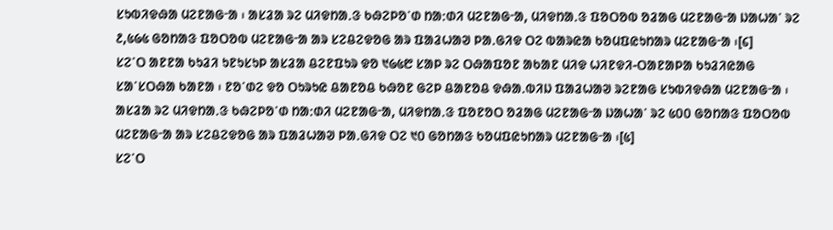ᱥᱩᱵᱤᱫᱷᱟ ᱢᱮᱱᱟᱜᱼᱟ ᱾ ᱟᱥᱲᱟ ᱨᱮ ᱢᱤᱫᱴᱟᱹᱝ ᱠᱷᱮᱞᱚᱸᱰ ᱴᱟᱺᱰᱤ ᱢᱮᱱᱟᱜᱼᱟ, ᱢᱤᱫᱴᱟᱹᱝ ᱯᱚᱛᱚᱵ ᱚᱲᱟᱜ ᱢᱮᱱᱟᱜᱼᱟ ᱡᱟᱦᱟᱸ ᱨᱮ ᱒,᱕᱙᱕ ᱜᱚᱴᱟᱝ ᱯᱚᱛᱚᱵ ᱢᱮᱱᱟᱜᱼᱟ ᱟᱨ ᱥᱮᱪᱮᱫᱚᱜ ᱟᱨ ᱯᱟᱲᱦᱟᱣ ᱞᱟᱹᱜᱤᱫ ᱛᱮ ᱵᱟᱨᱭᱟ ᱠᱚᱢᱯᱭᱩᱴᱟᱨ ᱢᱮᱱᱟᱜᱼᱟ ᱾[᱔]
ᱥᱮᱸᱛ ᱟᱱᱱᱟ ᱠᱩᱲᱤ ᱩᱱᱩᱥᱩᱞ ᱟᱥᱲᱟ ᱪᱮᱱᱯᱩᱨ ᱫᱚ ᱑᱙᱕᱘ ᱥᱟᱞ ᱨᱮ ᱛᱷᱟᱯᱚᱱ ᱟᱠᱟᱱ ᱢᱤᱫ ᱦᱤᱱᱫᱤ-ᱛᱟᱱᱟᱞᱟ ᱠᱩᱲᱤᱭᱟᱜ ᱥᱟᱸᱥᱛᱷᱟ ᱠᱟᱱᱟ ᱾ ᱱᱚᱸᱰᱮ ᱫᱚ ᱛᱩᱨᱩᱭ ᱪᱟᱱᱚᱪ ᱠᱷᱚᱱ ᱜᱮᱞ ᱪᱟᱱᱚᱪ ᱫᱷᱟᱹᱵᱤᱡ ᱯᱟᱲᱦᱟᱣ ᱨᱮᱱᱟᱜ ᱥᱩᱵᱤᱫᱷᱟ ᱢᱮᱱᱟᱜᱼᱟ ᱾ ᱟᱥᱲᱟ ᱨᱮ ᱢᱤᱫᱴᱟᱹᱝ ᱠᱷᱮᱞᱚᱸᱰ ᱴᱟᱺᱰᱤ ᱢᱮᱱᱟᱜᱼᱟ, ᱢᱤᱫᱴᱟᱹᱝ ᱯᱚᱱᱚᱛ ᱚᱲᱟᱜ ᱢᱮᱱᱟᱜᱼᱟ ᱡᱟᱦᱟᱸ ᱨᱮ ᱕᱐᱐ ᱜᱚᱴᱟᱝ ᱯᱚᱛᱚᱵ ᱢᱮᱱᱟᱜᱼᱟ ᱟᱨ ᱥᱮᱪᱮᱫᱚᱜ ᱟᱨ ᱯᱟᱲᱦᱟᱣ ᱞᱟᱹᱜᱤᱫ ᱛᱮ ᱑᱐ ᱜᱚᱴᱟᱝ ᱠᱚᱢᱯᱭᱩᱴᱟᱨ ᱢᱮᱱᱟᱜᱼᱟ ᱾[᱕]
ᱥᱮᱸᱛ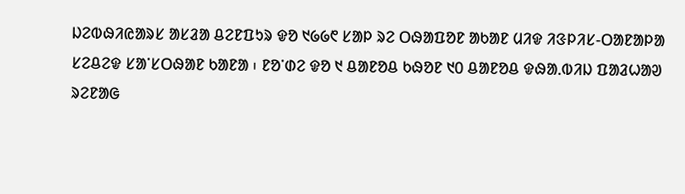ᱡᱮᱵᱷᱤᱭᱟᱨᱥ ᱟᱥᱲᱟ ᱪᱮᱱᱯᱩᱨ ᱫᱚ ᱑᱙᱙᱖ ᱥᱟᱞ ᱨᱮ ᱛᱷᱟᱯᱚᱱ ᱟᱠᱟᱱ ᱢᱤᱫ ᱤᱝᱞᱤᱥ-ᱛᱟᱱᱟᱞᱟ ᱥᱮᱪᱮᱫ ᱥᱟᱸᱥᱛᱷᱟᱱ ᱠᱟᱱᱟ ᱾ ᱱᱚᱸᱰᱮ ᱫᱚ ᱑ ᱪᱟᱱᱚᱪ ᱠᱷᱚᱱ ᱑᱐ ᱪᱟᱱᱚᱪ ᱫᱷᱟᱹᱵᱤᱡ ᱯᱟᱲᱦᱟᱣ ᱨᱮᱱᱟᱜ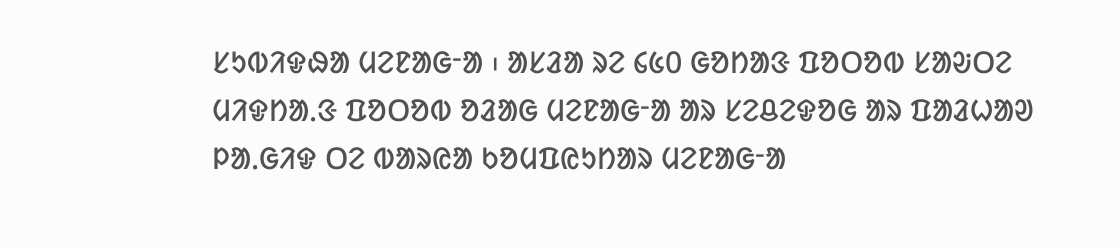ᱥᱩᱵᱤᱫᱷᱟ ᱢᱮᱱᱟᱜᱼᱟ ᱾ ᱟᱥᱲᱟ ᱨᱮ ᱔᱕᱐ ᱜᱚᱴᱟᱝ ᱯᱚᱛᱚᱵ ᱥᱟᱶᱛᱮ ᱢᱤᱫᱴᱟᱹᱝ ᱯᱚᱛᱚᱵ ᱚᱲᱟᱜ ᱢᱮᱱᱟᱜᱼᱟ ᱟᱨ ᱥᱮᱪᱮᱫᱚᱜ ᱟᱨ ᱯᱟᱲᱦᱟᱣ ᱞᱟᱹᱜᱤᱫ ᱛᱮ ᱵᱟᱨᱭᱟ ᱠᱚᱢᱯᱭᱩᱴᱟᱨ ᱢᱮᱱᱟᱜᱼᱟ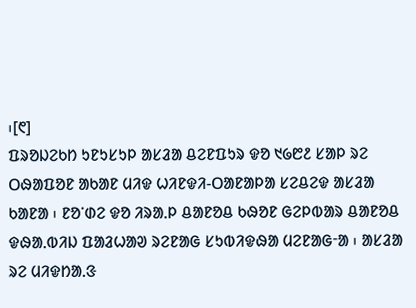᱾[᱖]
ᱯᱨᱚᱡᱮᱠᱴ ᱩᱱᱩᱥᱩᱞ ᱟᱥᱲᱟ ᱪᱮᱱᱯᱩᱨ ᱫᱚ ᱑᱙᱘᱒ ᱥᱟᱞ ᱨᱮ ᱛᱷᱟᱯᱚᱱ ᱟᱠᱟᱱ ᱢᱤᱫ ᱦᱤᱱᱫᱤ-ᱛᱟᱱᱟᱞᱟ ᱥᱮᱪᱮᱫ ᱟᱥᱲᱟ ᱠᱟᱱᱟ ᱾ ᱱᱚᱸᱰᱮ ᱫᱚ ᱤᱨᱟᱹᱞ ᱪᱟᱱᱚᱪ ᱠᱷᱚᱱ ᱜᱮᱞᱵᱟᱨ ᱪᱟᱱᱚᱪ ᱫᱷᱟᱹᱵᱤᱡ ᱯᱟᱲᱦᱟᱣ ᱨᱮᱱᱟᱜ ᱥᱩᱵᱤᱫᱷᱟ ᱢᱮᱱᱟᱜᱼᱟ ᱾ ᱟᱥᱲᱟ ᱨᱮ ᱢᱤᱫᱴᱟᱹᱝ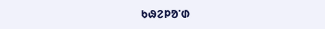ᱠᱷᱮᱞᱚᱸᱰ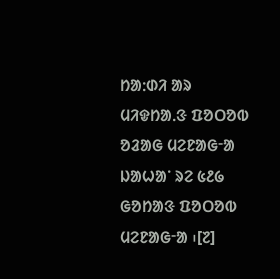ᱴᱟᱺᱰᱤ ᱟᱨ ᱢᱤᱫᱴᱟᱹᱝ ᱯᱚᱛᱚᱵ ᱚᱲᱟᱜ ᱢᱮᱱᱟᱜᱼᱟ ᱡᱟᱦᱟᱸ ᱨᱮ ᱕᱒᱙ ᱜᱚᱴᱟᱝ ᱯᱚᱛᱚᱵ ᱢᱮᱱᱟᱜᱼᱟ ᱾[᱗]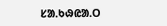ᱥᱟᱹᱠᱷᱭᱟᱹᱛ